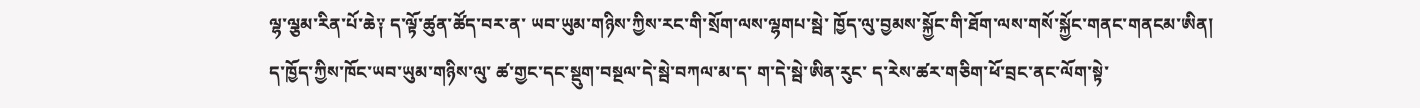ལྷ་ལྕམ་རིན་པོ་ཆེ༑ ད་ལྟོ་ཚུན་ཚོད་བར་ན་ ཡབ་ཡུམ་གཉིས་ཀྱིས་རང་གི་སྲོག་ལས་ལྷགཔ་སྦེ་ ཁྱོད་ལུ་བྱམས་སྐྱོང་གི་ཐོག་ལས་གསོ་སྐྱོང་གནང་གནངམ་ཨིན། ད་ཁྱོད་ཀྱིས་ཁོང་ཡབ་ཡུམ་གཉིས་ལུ་ ཚ་གྱང་དང་སྡུག་བསྔལ་དེ་སྦེ་བཀལ་མ་ད་ ག་དེ་སྦེ་ཨིན་རུང་ ད་རེས་ཚར་གཅིག་ཕོ་བྲང་ནང་ལོག་སྟེ་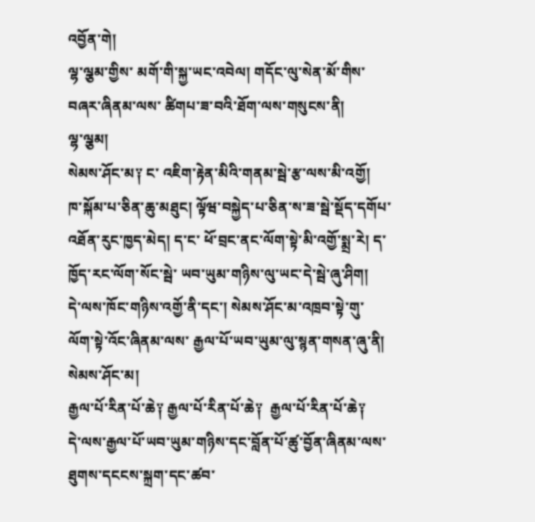འབྱོན་གེ།
ལྷ་ལྕམ་གྱིས་ མགོ་གི་སྐྱ་ཡང་འབེལ། གདོང་ལུ་སེན་མོ་གིས་བཞར་ཞིནམ་ལས་ ཚིགཔ་ཟ་བའི་ཐོག་ལས་གསུངས་ནི།
ལྷ་ལྕམ།
སེམས་ཤོང་མ༑ ང་ འཇིག་རྟེན་མིའི་གནམ་སྦེ་རྩ་ལས་མི་འགྱོ། ཁ་སྐོམ་པ་ཅིན་ཆུ་མཐུང། ལྟོཝ་བསྐྱེད་པ་ཅིན་ས་ཟ་སྦེ་སྡོད་དགོཔ་འཐོན་རུང་ཁྱད་མེད། ད་ང་ ཕོ་བྲང་ནང་ལོག་སྟེ་མི་འགྱོ་སྨྲ་རེ། ད་ཁྱོད་རང་ལོག་སོང་སྦེ་ ཡབ་ཡུམ་གཉིས་ལུ་ཡང་དེ་སྦེ་ཞུ་ཤིག།
དེ་ལས་ཁོང་གཉིས་འགྱོ་ནི་དང་། སེམས་ཤོང་མ་འཁྲབ་སྟེ་གུ་ལོག་སྟེ་འོང་ཞིནམ་ལས་ རྒྱལ་པོ་ཡབ་ཡུམ་ལུ་སྙན་གསན་ཞུ་ནི།
སེམས་ཤོང་མ།
རྒྱལ་པོ་རིན་པོ་ཆེ༑ རྒྱལ་པོ་རིན་པོ་ཆེ༑  རྒྱལ་པོ་རིན་པོ་ཆེ༑
དེ་ལས་རྒྱལ་པོ་ཡབ་ཡུམ་གཉིས་དང་བློན་པོ་ཚུ་བྱོན་ཞིནམ་ལས་ ཐུགས་དངངས་སྐྲག་དང་ཚབ་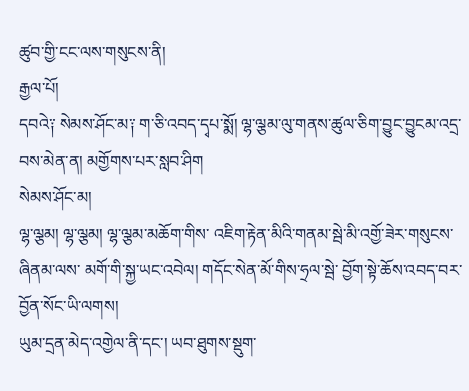ཚུབ་གྱི་ངང་ལས་གསུངས་ནི།
རྒྱལ་པོ།
དབའེ༑ སེམས་ཤོང་མ༑ ག་ཅི་འབད་དྭཔ་སྨོ། ལྷ་ལྕམ་ལུ་གནས་ཚུལ་ཅིག་བྱུང་བྱུངམ་འདྲ་བས་མེན་ན། མགྱོགས་པར་སླབ་ཤིག
སེམས་ཤོང་མ།
ལྷ་ལྕམ། ལྷ་ལྕམ། ལྷ་ལྕམ་མཆོག་གིས་ འཇིག་རྟེན་མིའི་གནམ་སྦེ་མི་འགྱོ་ཟེར་གསུངས་ཞིནམ་ལས་ མགོ་གི་སྐྱ་ཡང་འབེལ། གདོང་སེན་མོ་གིས་ཧྲལ་སྦེ་ བྱོག་སྟེ་ཆོས་འབད་བར་བྱོན་སོང་ཡི་ལགས།
ཡུམ་དྲན་མེད་འགྱེལ་ནི་དང་། ཡབ་ཐུགས་སྡུག་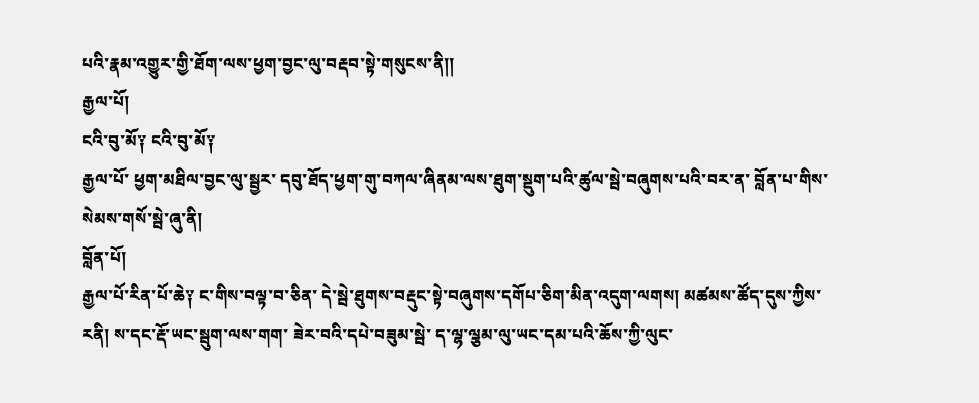པའི་རྣམ་འགྱུར་གྱི་ཐོག་ལས་ཕྱག་བྱང་ལུ་བརྡབ་སྟེ་གསུངས་ནི།།
རྒྱལ་པོ།
ངའི་བུ་མོ༑ ངའི་བུ་མོ༑
རྒྱལ་པོ་ ཕྱག་མཐིལ་བྱང་ལུ་སྦྱར་ དབུ་ཐོད་ཕྱག་གུ་བཀལ་ཞིནམ་ལས་ཐུག་སྡུག་པའི་ཚུལ་སྦེ་བཞུགས་པའི་བར་ན་ བློན་པ་གིས་སེམས་གསོ་སྦེ་ཞུ་ནི།
བློན་པོ།
རྒྱལ་པོ་རིན་པོ་ཆེ༑ ང་གིས་བལྟ་བ་ཅིན་ དེ་སྦེ་ཐུགས་བརྡུང་སྟེ་བཞུགས་དགོཔ་ཅིག་མིན་འདུག་ལགས། མཚམས་ཚོད་དུས་ཀྱིས་རནི། ས་དང་རྡོ་ཡང་སྦུག་ལས་གག་ ཟེར་བའི་དཔེ་བཟུམ་སྦེ་ ད་ལྷ་ལྕམ་ལུ་ཡང་དམ་པའི་ཆོས་ཀྱི་ལུང་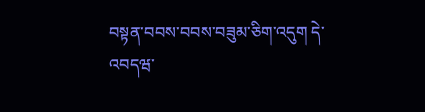བསྟན་བབས་བབས་བཟུམ་ཅིག་འདུག དེ་འབདཝ་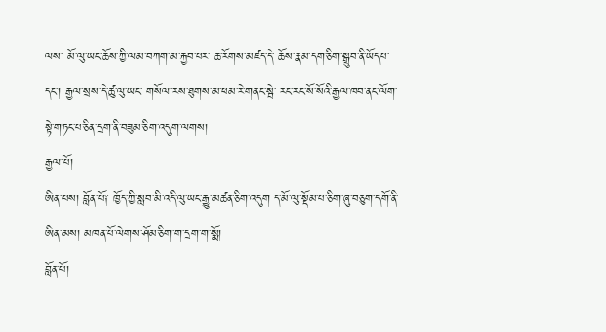ལས་ མོ་ལུ་ཡང་ཆོས་ཀྱི་ལམ་བཀག་མ་རྐྱབ་པར་ ཆ་རོགས་མཛད་དེ་ ཆོས་རྣམ་དག་ཅིག་སྒྲུབ་ནི་ཡོདཔ་དང་། རྒྱལ་སྲས་དེ་ཚུ་ལུ་ཡང་ གསོལ་རས་ཐུགས་མ་ཕམ་རེ་གནང་སྦེ་ རང་རང་སོ་སོའི་རྒྱལ་ཁབ་ནང་ལོག་སྟེ་གཏང་པ་ཅིན་དྲག་ནི་བཟུམ་ཅིག་འདུག་ལགས།
རྒྱལ་པོ།
ཨིན་པས། བློན་པོ༑ ཁྱོད་ཀྱི་སླབ་མི་འདི་ལུ་ཡང་རྒྱུ་མཚན་ཅིག་འདུག ད་མོ་ལུ་སྡོམ་པ་ཅིག་ཞུ་བཅུག་དགོ་ནི་ཨིན་མས། མཁན་པོ་ལེགས་ཤོམ་ཅིག་ག་དྲག་ག་སྨོ།
བློན་པོ།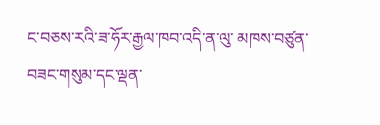ང་བཅས་རའི་ཟ་ཧོར་རྒྱལ་ཁབ་འདི་ན་ལུ་ མཁས་བཙུན་བཟང་གསུམ་དང་ལྡན་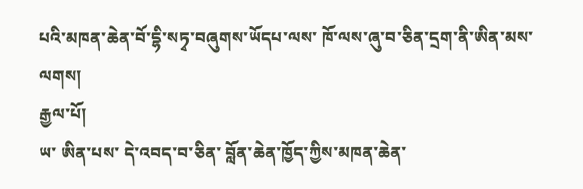པའི་མཁན་ཆེན་བོ་དྷི་སཏྭ་བཞུགས་ཡོདཔ་ལས་ ཁོ་ལས་ཞུ་བ་ཅིན་དྲག་ནི་ཨིན་མས་ལགས།
རྒྱལ་པོ།
ཡ་ ཨིན་པས་ དེ་འབད་བ་ཅིན་ བློན་ཆེན་ཁྱོད་ཀྱིས་མཁན་ཆེན་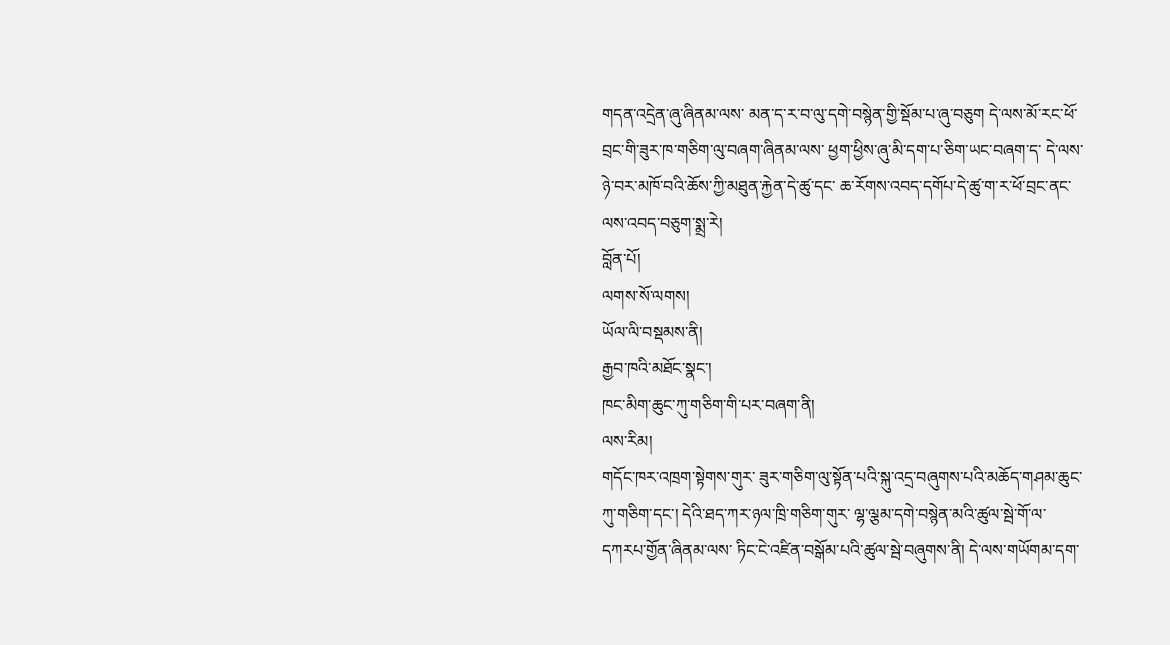གདན་འདྲེན་ཞུ་ཞིནམ་ལས་ མན་ད་ར་བ་ལུ་དགེ་བསྙེན་གྱི་སྡོམ་པ་ཞུ་བཅུག དེ་ལས་མོ་རང་ཕོ་བྲང་གི་ཟུར་ཁ་གཅིག་ལུ་བཞག་ཞིནམ་ལས་ ཕྱག་ཕྱིས་ཞུ་མི་དག་པ་ཅིག་ཡང་བཞག་ད་ དེ་ལས་ཉེ་བར་མཁོ་བའི་ཆོས་ཀྱི་མཐུན་རྐྱེན་དེ་ཚུ་དང་ ཆ་རོགས་འབད་དགོཔ་དེ་ཚུ་ག་ར་ཕོ་བྲང་ནང་ལས་འབད་བཅུག་སྨྲ་རེ།
བློན་པོ།
ལགས་སོ་ལགས།
ཡོལ་ལི་བསྡམས་ནི།
རྒྱབ་ཁའི་མཐོང་སྣང་།
ཁང་མིག་ཆུང་ཀུ་གཅིག་གི་པར་བཞག་ནི།
ལས་རིམ།
གདོང་ཁར་འཁྲག་སྟེགས་གུར་ ཟུར་གཅིག་ལུ་སྟོན་པའི་སྐུ་འདྲ་བཞུགས་པའི་མཆོད་གཤམ་ཆུང་ཀུ་གཅིག་དང་། དེའི་ཐད་ཀར་ཉལ་ཁྲི་གཅིག་གུར་ ལྷ་ལྕམ་དགེ་བསྙེན་མའི་ཚུལ་སྦེ་གོ་ལ་དཀརཔ་གྱོན་ཞིནམ་ལས་ ཏིང་ངེ་འཛིན་བསྒོམ་པའི་ཚུལ་སྦེ་བཞུགས་ནི། དེ་ལས་གཡོགམ་དག་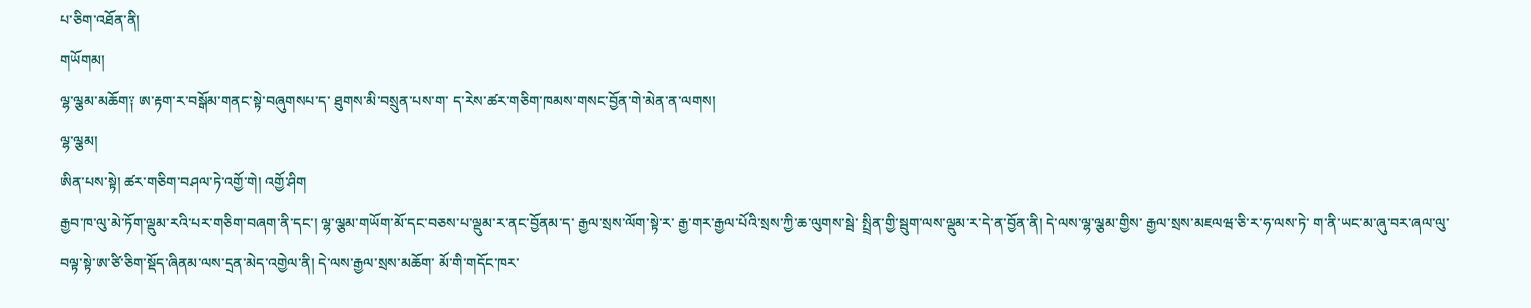པ་ཅིག་འཐོན་ནི།
གཡོགམ།
ལྷ་ལྕམ་མཆོག༑ ཨ་རྟག་ར་བསྒོམ་གནང་སྟེ་བཞུགསཔ་ད་ ཐུགས་མི་བསྲུན་པས་ག་ ད་རེས་ཚར་གཅིག་ཁམས་གསང་བྱོན་གེ་མེན་ན་ལགས།
ལྷ་ལྕམ།
ཨིན་པས་སྟེ། ཚར་གཅིག་བཤལ་ཏེ་འགྱོ་གེ། འགྱོ་ཤིག
རྒྱབ་ཁ་ལུ་མེ་ཏོག་ལྡུམ་རའི་པར་གཅིག་བཞག་ནི་དང་། ལྷ་ལྕམ་གཡོག་མོ་དང་བཅས་པ་ལྡུམ་ར་ནང་བྱོནམ་ད་ རྒྱལ་སྲས་ལོག་སྟེ་ར་ རྒྱ་གར་རྒྱལ་པོའི་སྲས་ཀྱི་ཆ་ལུགས་སྦེ་ སྤྲིན་གྱི་སྦུག་ལས་ལྡུམ་ར་དེ་ན་བྱོན་ནི། དེ་ལས་ལྷ་ལྕམ་གྱིས་ རྒྱལ་སྲས་མཇལཝ་ཅི་ར་ཧ་ལས་ཏེ་ ག་ནི་ཡང་མ་ཞུ་བར་ཞལ་ལུ་བལྟ་སྟེ་ཨ་ཙི་ཅིག་སྡོད་ཞིནམ་ལས་དྲན་མེད་འགྱེལ་ནི། དེ་ལས་རྒྱལ་སྲས་མཆོག་ མོ་གི་གདོང་ཁར་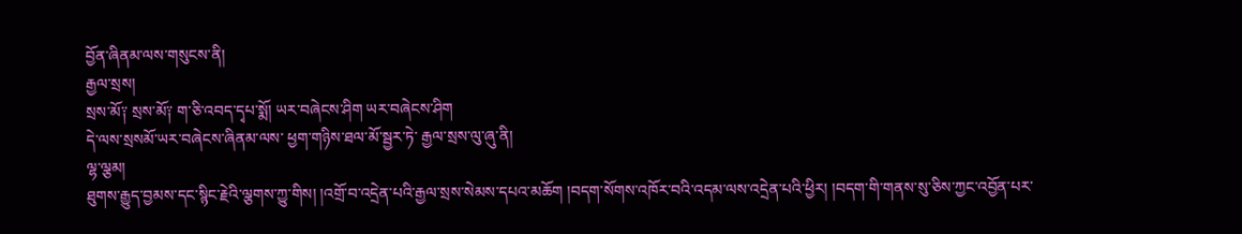བྱོན་ཞིནམ་ལས་གསུངས་ནི།
རྒྱལ་སྲས།
སྲས་མོ༑ སྲས་མོ༑ ག་ཅི་འབད་དྭཔ་སྨོ། ཡར་བཞེངས་ཤིག ཡར་བཞེངས་ཤིག
དེ་ལས་སྲསམོ་ཡར་བཞེངས་ཞིནམ་ལས་ ཕྱག་གཉིས་ཐལ་མོ་སྦྱར་ཏེ་ རྒྱལ་སྲས་ལུ་ཞུ་ནི།
ལྷ་ལྕམ།
ཐུགས་རྒྱུད་བྱམས་དང་སྙིང་རྗེའི་ལྕགས་ཀྱུ་གིས། །འགྲོ་བ་འདྲེན་པའི་རྒྱལ་སྲས་སེམས་དཔའ་མཆོག །བདག་སོགས་འཁོར་བའི་འདམ་ལས་འདྲེན་པའི་ཕྱིར། །བདག་གི་གནས་སུ་ཅིས་ཀྱང་འབྱོན་པར་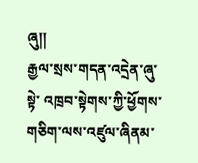ཞུ།།
རྒྱལ་སྲས་གདན་འདྲེན་ཞུ་སྟེ་ འཁྲབ་སྟེགས་ཀྱི་ཕྱོགས་གཅིག་ལས་འཛུལ་ཞིནམ་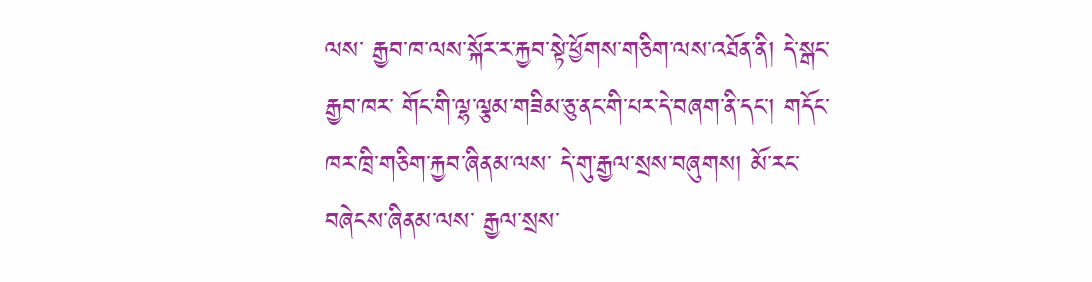ལས་ རྒྱབ་ཁ་ལས་སྐོར་ར་རྐྱབ་སྟེ་ཕྱོགས་གཅིག་ལས་འཐོན་ནི། དེ་སྒང་རྒྱབ་ཁར་ གོང་གི་ལྷ་ལྕམ་གཟིམ་ཅུ་ནང་གི་པར་དེ་བཞག་ནི་དང་། གདོང་ཁར་ཁྲི་གཅིག་རྐྱབ་ཞིནམ་ལས་ དེ་གུ་རྒྱལ་སྲས་བཞུགས། མོ་རང་བཞེངས་ཞིནམ་ལས་ རྒྱལ་སྲས་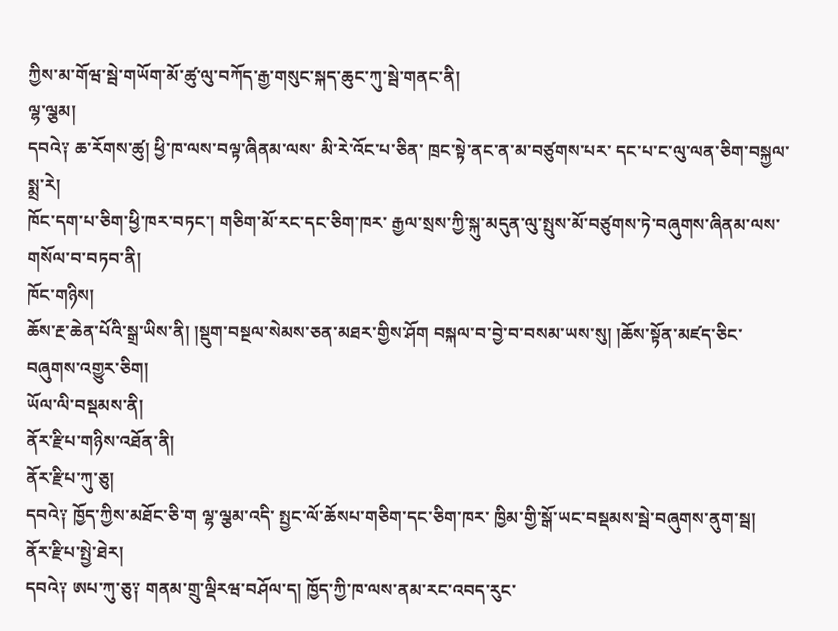ཀྱིས་མ་གོཝ་སྦེ་གཡོག་མོ་ཚུ་ལུ་བཀོད་རྒྱ་གསུང་སྐད་ཆུང་ཀུ་སྦེ་གནང་ནི།
ལྷ་ལྕམ།
དབའེ༑ ཆ་རོགས་ཚུ། ཕྱི་ཁ་ལས་བལྟ་ཞིནམ་ལས་ མི་རེ་འོང་པ་ཅིན་ ཁྲང་སྟེ་ནང་ན་མ་བཙུགས་པར་ དང་པ་ང་ལུ་ལན་ཅིག་བསྐྱལ་སྨྲ་རེ།
ཁོང་དག་པ་ཅིག་ཕྱི་ཁར་བཏང་། གཅིག་མོ་རང་དང་ཅིག་ཁར་ རྒྱལ་སྲས་ཀྱི་སྐུ་མདུན་ལུ་སྤུས་མོ་བཙུགས་ཏེ་བཞུགས་ཞིནམ་ལས་གསོལ་བ་བཏབ་ནི།
ཁོང་གཉིས།
ཆོས་རྔ་ཆེན་པོའི་སྒྲ་ཡིས་ནི། །སྡུག་བསྔལ་སེམས་ཅན་མཐར་གྱིས་ཤོག བསྐལ་བ་བྱེ་བ་བསམ་ཡས་སུ། །ཆོས་སྟོན་མཛད་ཅིང་བཞུགས་འགྱུར་ཅིག།
ཡོལ་ལི་བསྡམས་ནི།
ནོར་རྫིཔ་གཉིས་འཐོན་ནི།
ནོར་རྫིཔ་ཀུ་ཅུ།
དབའེ༑ ཁྱོད་ཀྱིས་མཐོང་ཅི་ག ལྷ་ལྕམ་འདི་ སྤྱང་ལོ་ཆོསཔ་གཅིག་དང་ཅིག་ཁར་ ཁྱིམ་གྱི་སྒོ་ཡང་བསྡམས་སྦེ་བཞུགས་ནུག་སྦ།
ནོར་རྫིཔ་སྤྱེ་ཐེར།
དབའེ༑ ཨཔ་ཀུ་ཅུ༑ གནམ་གྲུ་ལྡིརཝ་བཤོལ་ད། ཁྱོད་ཀྱི་ཁ་ལས་ནམ་རང་འབད་རུང་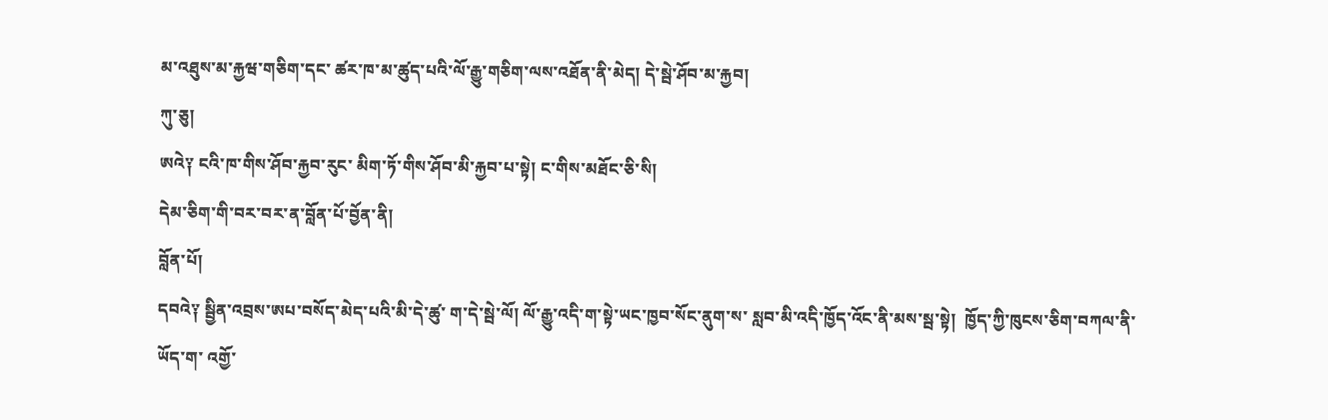མ་འཐུས་མ་རྐྱཝ་གཅིག་དང་ ཚར་ཁ་མ་ཚུད་པའི་ལོ་རྒྱུ་གཅིག་ལས་འཐོན་ནི་མེད། དེ་སྦེ་ཤོབ་མ་རྐྱབ།
ཀུ་ཅུ།
ཨའེ༑ ངའི་ཁ་གིས་ཤོབ་རྐྱབ་རུང་ མིག་ཏོ་གིས་ཤོབ་མི་རྐྱབ་པ་སྟེ། ང་གིས་མཐོང་ཅི་སི།
དེམ་ཅིག་གི་བར་བར་ན་བློན་པོ་བྱོན་ནི།
བློན་པོ།
དབའེ༑ སྦྱིན་འབྲས་ཨཔ་བསོད་མེད་པའི་མི་དེ་ཚུ་ ག་དེ་སྦེ་ལོ། ལོ་རྒྱུ་འདི་ག་སྟེ་ཡང་ཁྱབ་སོང་ནུག་ས་ སླབ་མི་འདི་ཁྱོད་འོང་ནི་མས་སྦ་སྟེ།  ཁྱོད་ཀྱི་ཁུངས་ཅིག་བཀལ་ནི་ཡོད་ག་ འགྱོ་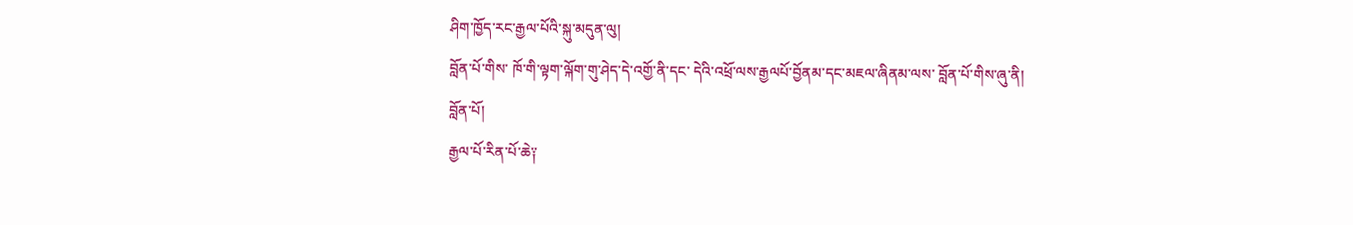ཤིག་ཁྱོད་རང་རྒྱལ་པོའི་སྐུ་མདུན་ལུ།
བློན་པོ་གིས་ ཁོ་གི་ལྟག་ལྐོག་གུ་ཤེད་དེ་འགྱོ་ནི་དང་ དེའི་འཕྲོ་ལས་རྒྱལཔོ་བྱོནམ་དང་མཇལ་ཞིནམ་ལས་ བློན་པོ་གིས་ཞུ་ནི།
བློན་པོ།
རྒྱལ་པོ་རིན་པོ་ཆེ༑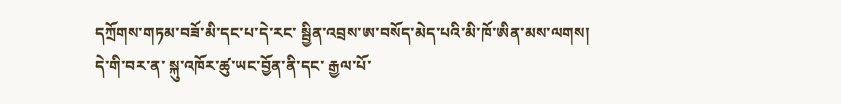དཀྲོགས་གཏམ་བཟོ་མི་དང་པ་དེ་རང་ སྦྱིན་འབྲས་ཨ་བསོད་མེད་པའི་མི་ཁོ་ཨིན་མས་ལགས།
དེ་གི་བར་ན་ སྐུ་འཁོར་ཚུ་ཡང་བྱོན་ནི་དང་ རྒྱལ་པོ་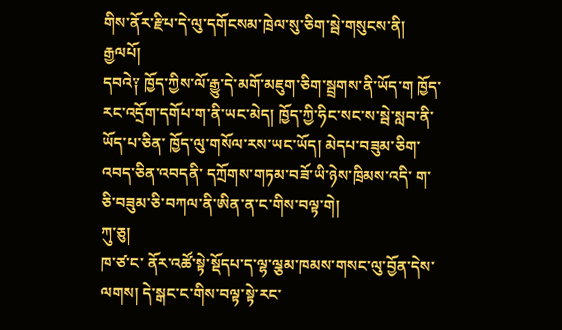གིས་ནོར་རྫིཔ་དེ་ལུ་དགོངསམ་ཁྲེལ་སུ་ཅིག་སྦེ་གསུངས་ནི།
རྒྱལཔོ།
དབའེ༑ ཁྱོད་ཀྱིས་ལོ་རྒྱུ་དེ་མགོ་མཇུག་ཅིག་སྦྲགས་ནི་ཡོད་ག ཁྱོད་རང་འདྲོག་དགོཔ་ག་ནི་ཡང་མེད། ཁྱོད་ཀྱི་ཧིང་སང་ས་སྦེ་སླབ་ནི་ཡོད་པ་ཅིན་ ཁྱོད་ལུ་གསོལ་རས་ཡང་ཡོད། མེདཔ་བཟུམ་ཅིག་འབད་ཅིན་འབདནི་ དཀྲོགས་གཏམ་བཟོ་ཡི་ཉེས་ཁྲིམས་འདི་ ག་ཅི་བཟུམ་ཅི་བཀལ་ནི་ཨིན་ན་ང་གིས་བལྟ་གེ།
ཀུ་ཅུ།
ཁ་ཙ་ང་ ནོར་འཚོ་སྟེ་སྡོདཔ་ད་ལྷ་ལྕམ་ཁམས་གསང་ལུ་བྱོན་དེས་ལགས། དེ་སྒང་ང་གིས་བལྟ་སྟེ་རང་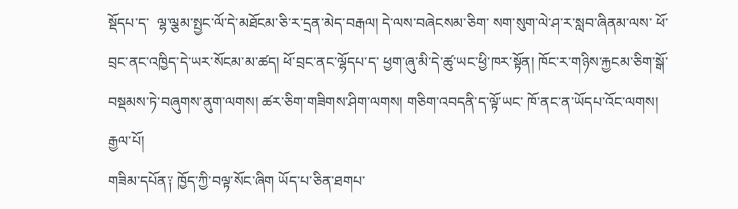སྡོདཔ་ད་  ལྷ་ལྕམ་སྤྱང་ལོ་དེ་མཐོངམ་ཅི་ར་དྲན་མེད་བརྒལ། དེ་ལས་བཞེངསམ་ཅིག་ སག་སུག་ལེ་ཤ་ར་སླབ་ཞིནམ་ལས་ ཕོ་བྲང་ནང་འཁྱིད་དེ་ཡར་སོངམ་མ་ཚད། ཕོ་བྲང་ནང་ལྷོདཔ་ད་ ཕྱག་ཞུ་མི་དེ་ཚུ་ཡང་ཕྱི་ཁར་སྟོན། ཁོང་ར་གཉིས་རྐྱངམ་ཅིག་སྒོ་བསྡམས་ཏེ་བཞུགས་ནུག་ལགས། ཚར་ཅིག་གཟིགས་ཤིག་ལགས། གཅིག་འབདནི་ད་ལྟོ་ཡང་ ཁོ་ནང་ན་ཡོདཔ་འོང་ལགས།
རྒྱལ་པོ།
གཟིམ་དཔོན༑ ཁྱོད་ཀྱི་བལྟ་སོང་ཞིག ཡོད་པ་ཅིན་ཐགཔ་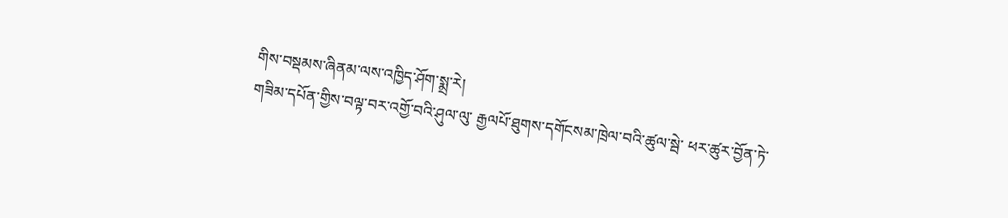གིས་བསྡམས་ཞིནམ་ལས་འཁྱིད་ཤོག་སྨྲ་རེ།
གཟིམ་དཔོན་གྱིས་བལྟ་བར་འགྱོ་བའི་ཤུལ་ལུ་ རྒྱལཔོ་ཐུགས་དགོངསམ་ཁྲེལ་བའི་ཚུལ་སྦེ་ ཕར་ཚུར་བྱོན་ཏེ་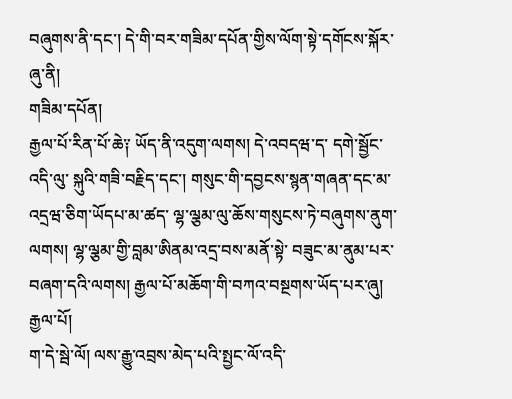བཞུགས་ནི་དང་། དེ་གི་བར་གཟིམ་དཔོན་གྱིས་ལོག་སྟེ་དགོངས་སྐོར་ཞུ་ནི།
གཟིམ་དཔོན།
རྒྱལ་པོ་རིན་པོ་ཆེ༑ ཡོད་ནི་འདུག་ལགས། དེ་འབདཝ་ད་ དགེ་སྦྱོང་འདི་ལུ་ སྐུའི་གཟི་བརྗིད་དང་། གསུང་གི་དབྱངས་སྙན་གཞན་དང་མ་འདྲཝ་ཅིག་ཡོདཔ་མ་ཚད་ ལྷ་ལྕམ་ལུ་ཆོས་གསུངས་ཏེ་བཞུགས་ནུག་ལགས། ལྷ་ལྕམ་གྱི་བླམ་ཨིནམ་འདྲ་བས་མནོ་སྟེ་ བཟུང་མ་ནུམ་པར་བཞག་དའི་ལགས། རྒྱལ་པོ་མཆོག་གི་བཀའ་བསྔགས་ཡོད་པར་ཞུ།
རྒྱལ་པོ།
ག་དེ་སྦེ་ལོ། ལས་རྒྱུ་འབྲས་མེད་པའི་སྤྱང་ལོ་འདི་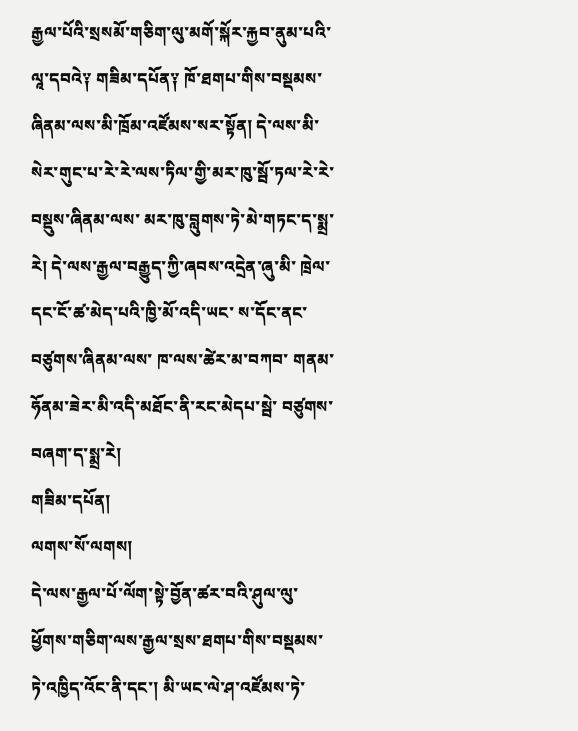རྒྱལ་པོའི་སྲསམོ་གཅིག་ལུ་མགོ་སྐོར་རྐྱབ་ནུམ་པའི་ལཱ་དབའེ༑ གཟིམ་དཔོན༑ ཁོ་ཐགཔ་གིས་བསྡམས་ཞིནམ་ལས་མི་ཁྲོམ་འཛོམས་སར་སྟོན། དེ་ལས་མི་སེར་གུང་པ་རེ་རེ་ལས་ཏིལ་གྱི་མར་ཁུ་སྦོ་ཏལ་རེ་རེ་བསྡུས་ཞིནམ་ལས་ མར་ཁུ་བླུགས་ཏེ་མེ་གཏང་ད་སྨྲ་རེ། དེ་ལས་རྒྱལ་བརྒྱུད་ཀྱི་ཞབས་འདྲེན་ཞུ་མི་ ཁྲེལ་དང་ངོ་ཚ་མེད་པའི་ཁྱི་མོ་འདི་ཡང་ ས་དོང་ནང་བཙུགས་ཞིནམ་ལས་ ཁ་ལས་ཚེར་མ་བཀབ་ གནམ་ཧོནམ་ཟེར་མི་འདི་མཐོང་ནི་རང་མེདཔ་སྦེ་ བཙུགས་བཞག་ད་སྨྲ་རེ།
གཟིམ་དཔོན།
ལགས་སོ་ལགས།
དེ་ལས་རྒྱལ་པོ་ལོག་སྟེ་བྱོན་ཚར་བའི་ཤུལ་ལུ་ ཕྱོགས་གཅིག་ལས་རྒྱལ་སྲས་ཐགཔ་གིས་བསྡམས་ཏེ་འཁྱིད་འོང་ནི་དང་། མི་ཡང་ལེ་ཤ་འཛོམས་ཏེ་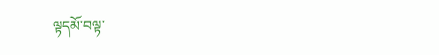ལྟདམོ་བལྟ་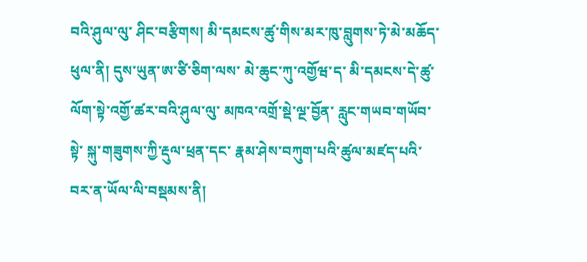བའི་ཤུལ་ལུ་ ཤིང་བརྩིགས། མི་དམངས་ཚུ་གིས་མར་ཁུ་བླུགས་ཏེ་མེ་མཆོད་ཕུལ་ནི། དུས་ཡུན་ཨ་ཙི་ཅིག་ལས་ མེ་ཆུང་ཀུ་འགྱོཝ་ད་ མི་དམངས་དེ་ཚུ་ལོག་སྟེ་འགྱོ་ཚར་བའི་ཤུལ་ལུ་ མཁའ་འགྲོ་སྡེ་ལྔ་བྱོན་ རླུང་གཡབ་གཡོབ་སྟེ་ སྐུ་གཟུགས་ཀྱི་རྡུལ་ཕྲན་དང་ རྣམ་ཤེས་བཀུག་པའི་ཚུལ་མཛད་པའི་བར་ན་ཡོལ་ལི་བསྡམས་ནི།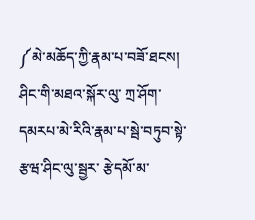༼མེ་མཆོད་ཀྱི་རྣམ་པ་བཟོ་ཐངས། ཤིང་གི་མཐའ་སྐོར་ལུ་ ཀྲ་ཤོག་དམརཔ་མེ་རིའི་རྣམ་པ་སྦེ་བཏུབ་སྟེ་རྩཝ་ཤིང་ལུ་སྦྱར་ རྩེདམོ་མ་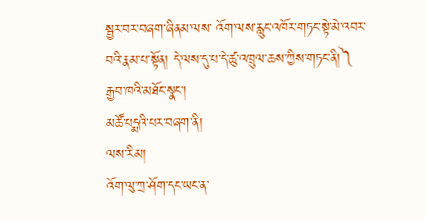སྦྱར་བར་བཞག་ཞིནམ་ལས་ འོག་ལས་རླུང་འཁོར་གཏང་སྟེ་མེ་འབར་བའི་རྣམ་པ་སྟོན། དེ་ལས་དུ་པ་དེ་ཚུ་འཁྲུལ་ཆས་ཀྱིས་གཏང་ནི།༽
རྒྱབ་ཁའི་མཐོང་སྣང་།
མཚོ་པདྨའི་པར་བཞག་ནི།
ལས་རིམ།
འོག་ལུ་ཀྲ་ཤོག་དང་ཡང་ན་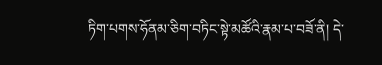ཏིག་པགས་ཧོནམ་ཅིག་བཏིང་སྟེ་མཚོའི་རྣམ་པ་བཟོ་ནི། དེ་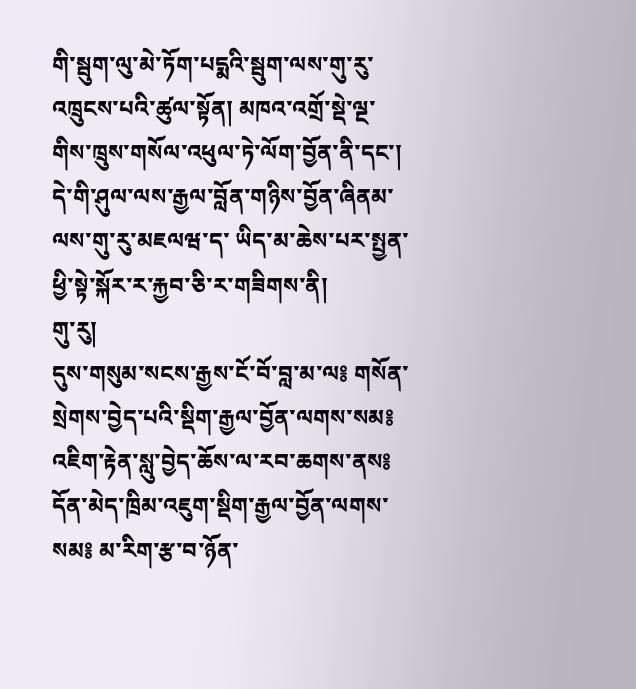གི་སྦུག་ལུ་མེ་ཏོག་པདྨའི་སྦུག་ལས་གུ་རུ་འཁྲུངས་པའི་ཚུལ་སྟོན། མཁའ་འགྲོ་སྡེ་ལྔ་གིས་ཁྲུས་གསོལ་འཕུལ་ཏེ་ལོག་བྱོན་ནི་དང་། དེ་གི་ཤུལ་ལས་རྒྱལ་བློན་གཉིས་བྱོན་ཞིནམ་ལས་གུ་རུ་མཇལཝ་ད་ ཡིད་མ་ཆེས་པར་སྤྱན་ཕྱི་སྟེ་སྐོར་ར་རྐྱབ་ཅི་ར་གཟིགས་ནི།
གུ་རུ།
དུས་གསུམ་སངས་རྒྱས་ངོ་བོ་བླ་མ་ལ༔ གསོན་སྲེགས་བྱེད་པའི་སྡིག་རྒྱལ་བྱོན་ལགས་སམ༔ འཇིག་རྟེན་སླུ་བྱེད་ཆོས་ལ་རབ་ཆགས་ནས༔ དོན་མེད་ཁྲིམ་འཇུག་སྡིག་རྒྱལ་བྱོན་ལགས་སམ༔ མ་རིག་རྩ་བ་ཉོན་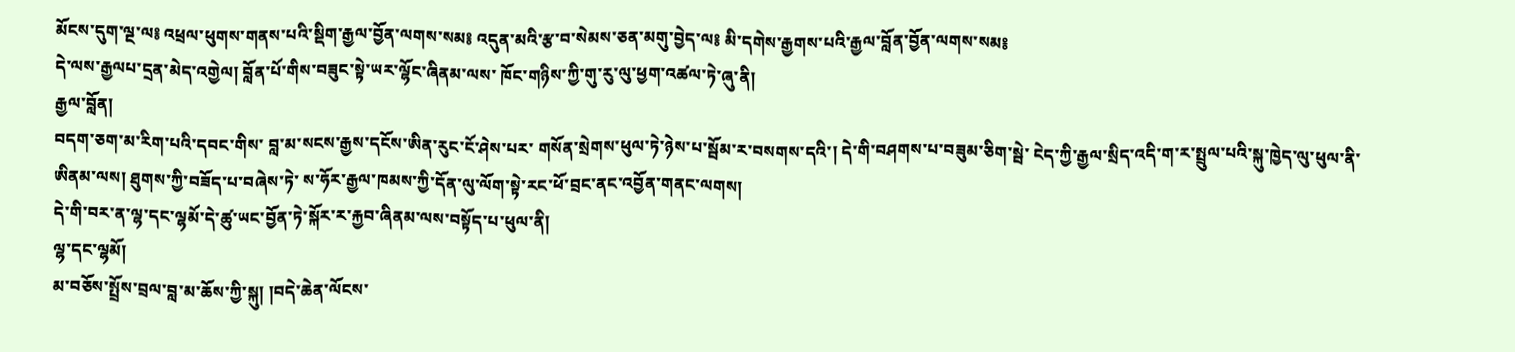མོངས་དུག་ལྔ་ལ༔ འཕྲལ་ཕུགས་གནས་པའི་སྡིག་རྒྱལ་བྱོན་ལགས་སམ༔ འདུན་མའི་རྩ་བ་སེམས་ཅན་མགུ་བྱེད་ལ༔ མི་དགེས་རྒྱགས་པའི་རྒྱལ་བློན་བྱོན་ལགས་སམ༔
དེ་ལས་རྒྱལཔ་དྲན་མེད་འགྱེལ། བློན་པོ་གིས་བཟུང་སྟེ་ཡར་ལྷོང་ཞིནམ་ལས་ ཁོང་གཉིས་ཀྱི་གུ་རུ་ལུ་ཕྱག་འཚལ་ཏེ་ཞུ་ནི།
རྒྱལ་བློན།
བདག་ཅག་མ་རིག་པའི་དབང་གིས་ བླ་མ་སངས་རྒྱས་དངོས་ཨིན་རུང་ངོ་ཤེས་པར་ གསོན་སྲེགས་ཕུལ་ཏེ་ཉེས་པ་སྦོམ་ར་བསགས་དའི་། དེ་གི་བཤགས་པ་བཟུམ་ཅིག་སྦེ་ ངེད་ཀྱི་རྒྱལ་སྲིད་འདི་ག་ར་སྤྲུལ་པའི་སྐུ་ཁྱེད་ལུ་ཕུལ་ནི་ཨིནམ་ལས། ཐུགས་ཀྱི་བཟོད་པ་བཞེས་ཏེ་ ས་ཧོར་རྒྱལ་ཁམས་ཀྱི་དོན་ལུ་ལོག་སྟེ་རང་ཕོ་བྲང་ནང་འབྱོན་གནང་ལགས།
དེ་གི་བར་ན་ལྷ་དང་ལྷམོ་དེ་ཚུ་ཡང་བྱོན་ཏེ་སྐོར་ར་རྐྱབ་ཞིནམ་ལས་བསྟོད་པ་ཕུལ་ནི།
ལྷ་དང་ལྷམོ།
མ་བཅོས་སྤྲོས་བྲལ་བླ་མ་ཆོས་ཀྱི་སྐུ། །བདེ་ཆེན་ལོངས་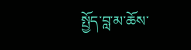སྤྱོད་བླ་མ་ཆོས་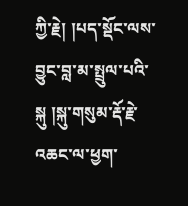ཀྱི་རྗེ། །པད་སྡོང་ལས་བྱུང་བླ་མ་སྤྲུལ་པའི་སྐུ །སྐུ་གསུམ་རྡོ་རྗེ་འཆང་ལ་ཕྱག་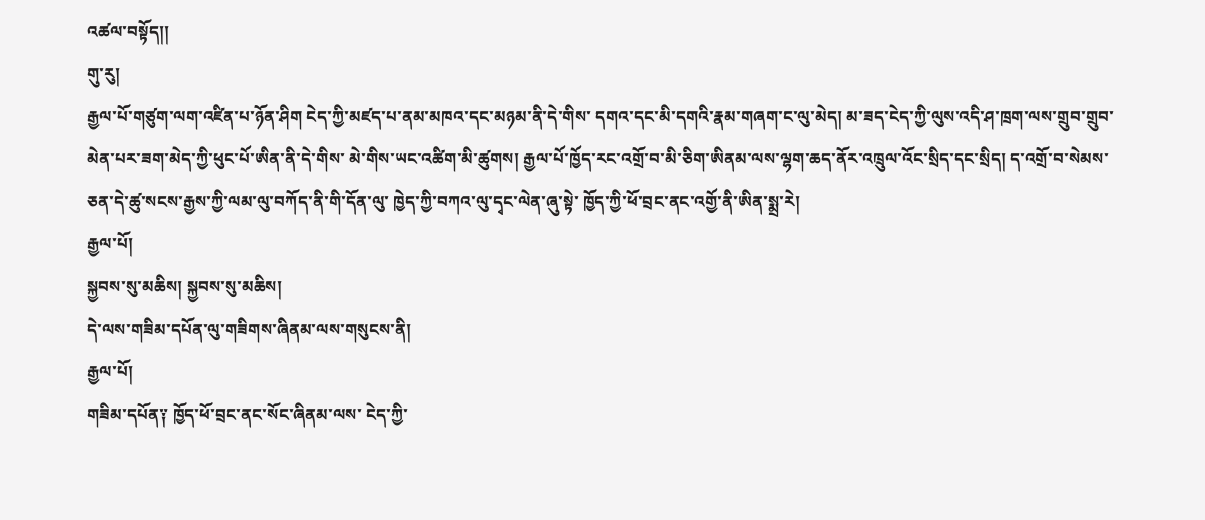འཚལ་བསྟོད།།
གུ་རུ།
རྒྱལ་པོ་གཙུག་ལག་འཛིན་པ་ཉོན་ཤིག ངེད་ཀྱི་མཛད་པ་ནམ་མཁའ་དང་མཉམ་ནི་དེ་གིས་ དགའ་དང་མི་དགའི་རྣམ་གཞག་ང་ལུ་མེད། མ་ཟད་ངེད་ཀྱི་ལུས་འདི་ཤ་ཁྲག་ལས་གྲུབ་གྲུབ་མེན་པར་ཟག་མེད་ཀྱི་ཕུང་པོ་ཨིན་ནི་དེ་གིས་ མེ་གིས་ཡང་འཚིག་མི་ཚུགས། རྒྱལ་པོ་ཁྱོད་རང་འགྲོ་བ་མི་ཅིག་ཨིནམ་ལས་ལྷག་ཆད་ནོར་འཁྲུལ་འོང་སྲིད་དང་སྲིད། ད་འགྲོ་བ་སེམས་ཅན་དེ་ཚུ་སངས་རྒྱས་ཀྱི་ལམ་ལུ་བཀོད་ནི་གི་དོན་ལུ་ ཁྱེད་ཀྱི་བཀའ་ལུ་དྭང་ལེན་ཞུ་སྟེ་ ཁྱོད་ཀྱི་ཕོ་བྲང་ནང་འགྱོ་ནི་ཨིན་སྨྲ་རེ།
རྒྱལ་པོ།
སྐྱབས་སུ་མཆིས། སྐྱབས་སུ་མཆིས།
དེ་ལས་གཟིམ་དཔོན་ལུ་གཟིགས་ཞིནམ་ལས་གསུངས་ནི།
རྒྱལ་པོ།
གཟིམ་དཔོན༑ ཁྱོད་ཕོ་བྲང་ནང་སོང་ཞིནམ་ལས་ ངེད་ཀྱི་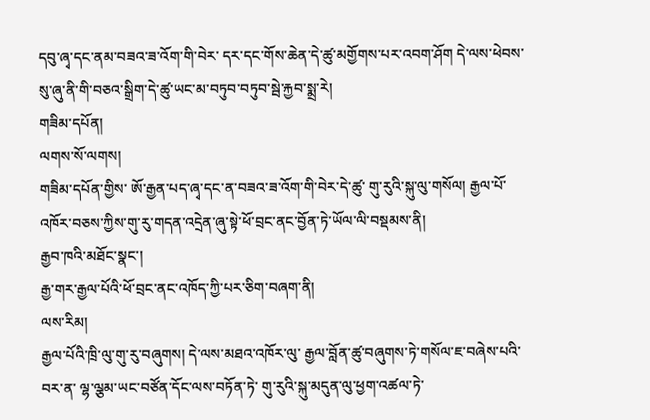དབུ་ཞྭ་དང་ནམ་བཟའ་ཟ་འོག་གི་བེར་ དར་དང་གོས་ཆེན་དེ་ཚུ་མགྱོགས་པར་འབག་ཤོག དེ་ལས་ཕེབས་སུ་ཞུ་ནི་གི་བཅའ་སྒྲིག་དེ་ཚུ་ཡང་མ་བཏུབ་བཏུབ་སྦེ་རྐྱབ་སྨྲ་རེ།
གཟིམ་དཔོན།
ལགས་སོ་ལགས།
གཟིམ་དཔོན་གྱིས་ ཨོ་རྒྱན་པད་ཞྭ་དང་ན་བཟའ་ཟ་འོག་གི་བེར་དེ་ཚུ་ གུ་རུའི་སྐུ་ལུ་གསོལ། རྒྱལ་པོ་འཁོར་བཅས་ཀྱིས་གུ་རུ་གདན་འདྲེན་ཞུ་སྟེ་ཕོ་བྲང་ནང་བྱོན་ཏེ་ཡོལ་ལི་བསྡམས་ནི།
རྒྱབ་ཁའི་མཐོང་སྣང་།
རྒྱ་གར་རྒྱལ་པོའི་ཕོ་བྲང་ནང་འཁོད་ཀྱི་པར་ཅིག་བཞག་ནི།
ལས་རིམ།
རྒྱལ་པོའི་ཁྲི་ལུ་གུ་རུ་བཞུགས། དེ་ལས་མཐའ་འཁོར་ལུ་ རྒྱལ་བློན་ཚུ་བཞུགས་ཏེ་གསོལ་ཇ་བཞེས་པའི་བར་ན་ ལྷ་ལྕམ་ཡང་བཙོན་དོང་ལས་བཏོན་ཏེ་ གུ་རུའི་སྐུ་མདུན་ལུ་ཕྱག་འཚལ་ཏེ་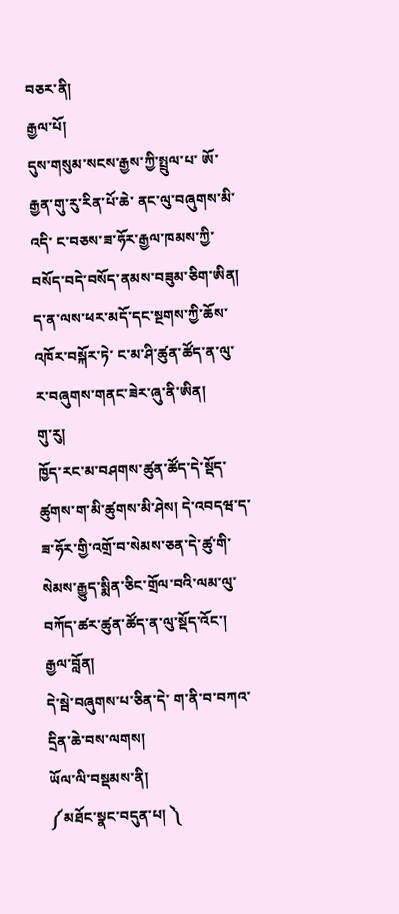བཅར་ནི།
རྒྱལ་པོ།
དུས་གསུམ་སངས་རྒྱས་ཀྱི་སྤྲུལ་པ་ ཨོ་རྒྱན་གུ་རུ་རིན་པོ་ཆེ་ ནང་ལུ་བཞུགས་མི་འདི་ ང་བཅས་ཟ་ཧོར་རྒྱལ་ཁམས་ཀྱི་བསོད་བདེ་བསོད་ནམས་བཟུམ་ཅིག་ཨིན། ད་ན་ལས་ཕར་མདོ་དང་སྔགས་ཀྱི་ཆོས་འཁོར་བསྐོར་ཏེ་ ང་མ་ཤི་ཚུན་ཚོད་ན་ལུ་ར་བཞུགས་གནང་ཟེར་ཞུ་ནི་ཨིན།
གུ་རུ།
ཁྱོད་རང་མ་བཤགས་ཚུན་ཚོད་དེ་སྡོད་ཚུགས་ག་མི་ཚུགས་མི་ཤེས། དེ་འབདཝ་ད་ ཟ་ཧོར་གྱི་འགྲོ་བ་སེམས་ཅན་དེ་ཚུ་གི་སེམས་རྒྱུད་སྨིན་ཅིང་གྲོལ་བའི་ལམ་ལུ་ བཀོད་ཚར་ཚུན་ཚོད་ན་ལུ་སྡོད་འོང་།
རྒྱལ་བློན།
དེ་སྦེ་བཞུགས་པ་ཅིན་དེ་ ག་ནི་བ་བཀའ་དྲིན་ཆེ་བས་ལགས།
ཡོལ་ལི་བསྡམས་ནི།
༼མཐོང་སྣང་བདུན་པ། ༽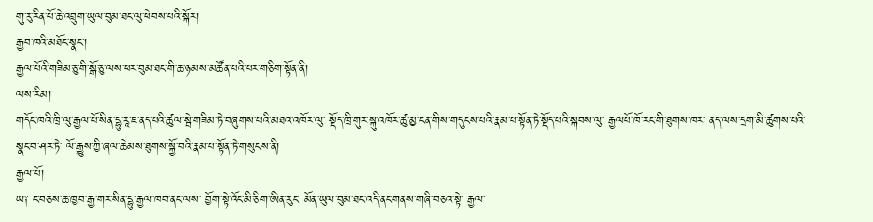གུ་རུ་རིན་པོ་ཆེ་འབྲུག་ཡུལ་བུམ་ཐང་ལུ་ཕེབས་པའི་སྐོར།
རྒྱབ་ཁའི་མཐོང་སྣང་།
རྒྱལ་པོའི་གཟིམ་ཅུ་གི་སྒོ་ཅུ་ལས་ཕར་བུམ་ཐང་གི་ཆ་ཉམས་མཚོན་པའི་པར་གཅིག་སྟོན་ནི།
ལས་རིམ།
གདོང་ཁའི་ཁྲི་ལུ་རྒྱལ་པོ་སིན་དྷུ་རཱ་ཇ་ནད་པའི་ཚུལ་སྦེ་གཟིམ་ཏེ་བཞུགས་པའི་མཐའ་འཁོར་ལུ་ སྡོད་ཁྲི་གུར་སྐུ་འཁོར་ཚུ་མྱ་ངན་གིས་གདུངས་པའི་རྣམ་པ་སྟོན་ཏེ་སྡོད་པའི་སྐབས་ལུ་ རྒྱལཔོ་ཁོ་རང་གི་ཐུགས་ཁར་ ནད་ལས་དྲག་མི་ཚུགས་པའི་སྣང་བ་ཤར་ཏེ་ ལོ་རྒྱུས་ཀྱི་ཞལ་ཆེམས་ཐུགས་སྐྱོ་བའི་རྣམ་པ་སྟོན་ཏེ་གསུངས་ནི།
རྒྱལ་པོ།
ཡ༑ ང་བཅས་ཆ་ཁྱབ་རྒྱ་གར་སིན་དྷུ་རྒྱལ་ཁབ་ནང་ལས་ བྱོག་སྟེ་འོང་མི་ཅིག་ཨིན་རུང་ མོན་ཡུལ་བུམ་ཐང་འདི་ནང་གནས་གཞི་བཅའ་སྟེ་ རྒྱལ་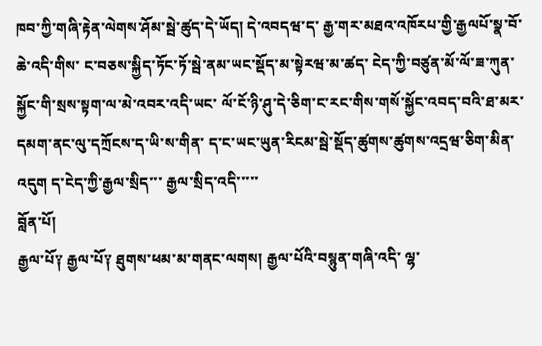ཁབ་ཀྱི་གཞི་རྟེན་ལེགས་ཤོམ་སྦེ་ཚུད་དེ་ཡོད། དེ་འབདཝ་ད་ རྒྱ་གར་མཐའ་འཁོརཔ་གྱི་རྒྱལཔོ་སྣ་བོ་ཆེ་འདི་གིས་ ང་བཅས་སྐྱིད་ཏོང་ཏོ་སྦེ་ནམ་ཡང་སྡོད་མ་སྟེརཝ་མ་ཚད་ ངེད་ཀྱི་བཙུན་མོ་ལོ་ཟ་ཀུན་སྐྱོང་གི་སྲས་སྟག་ལ་མེ་འབར་འདི་ཡང་ ལོ་ངོ་ཉི་ཤུ་དེ་ཅིག་ང་རང་གིས་གསོ་སྐྱོང་འབད་བའི་ཐ་མར་དམག་ནང་ལུ་དཀྲོངས་ད་ཡི་ས་གིན་ ད་ང་ཡང་ཡུན་རིངམ་སྦེ་སྡོད་ཚུགས་ཚུགས་འདྲཝ་ཅིག་མིན་འདུག ད་ངེད་ཀྱི་རྒྱལ་སྲིད་་་ རྒྱལ་སྲིད་འདི་་་་་
བློན་པོ།
རྒྱལ་པོ༑ རྒྱལ་པོ༑ ཐུགས་ཕམ་མ་གནང་ལགས། རྒྱལ་པོའི་བསྙུན་གཞི་འདི་ ལྷ་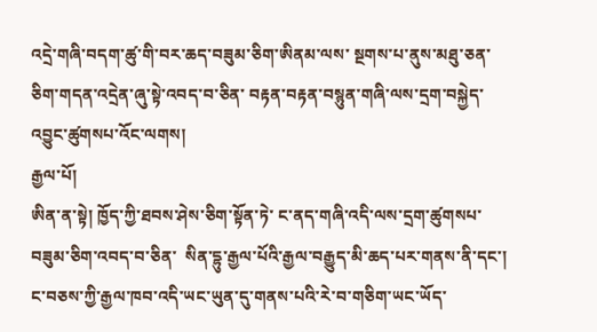འདྲེ་གཞི་བདག་ཚུ་གི་བར་ཆད་བཟུམ་ཅིག་ཨིནམ་ལས་ སྔགས་པ་ནུས་མཐུ་ཅན་ཅིག་གདན་འདྲེན་ཞུ་སྟེ་འབད་བ་ཅིན་ བརྟན་བརྟན་བསྙུན་གཞི་ལས་དྲག་བསྐྱེད་འབྱུང་ཚུགསཔ་འོང་ལགས།
རྒྱལ་པོ།
ཨིན་ན་སྟེ། ཁྱོད་ཀྱི་ཐབས་ཤེས་ཅིག་སྟོན་ཏེ་ ང་ནད་གཞི་འདི་ལས་དྲག་ཚུགསཔ་བཟུམ་ཅིག་འབད་བ་ཅིན་  སིན་དྷུ་རྒྱལ་པོའི་རྒྱལ་བརྒྱུད་མི་ཆད་པར་གནས་ནི་དང་། ང་བཅས་ཀྱི་རྒྱལ་ཁབ་འདི་ཡང་ཡུན་དུ་གནས་པའི་རེ་བ་གཅིག་ཡང་ཡོད་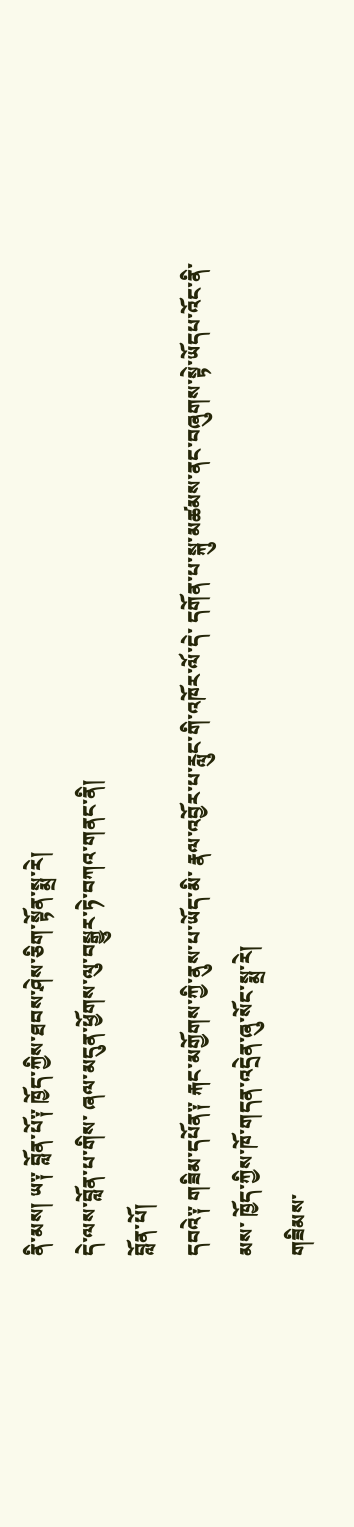ནི་མས། ཡ༑ བློན་པོ༑ ཁྱོད་ཀྱིས་ཐབས་ཤེས་ཅིག་སྟོན་སྨྲ་རེ།
དེ་ལས་བློན་པ་གིས་ ཞལ་མདུན་ཕྱོགས་ལུ་བསྒྱུར་ཏེ་བཀའ་གནང་ནི།
བློན་པོ།
དབའེ༑ གཟིམ་དཔོན༑ རྐང་མགྱོགས་ཀྱི་ནུས་པ་ཡོད་མི་ རྣལ་འབྱོར་པ་རླུང་གི་འཁོར་ལོ་དེ་ དགོན་པ་སྐུ་མཚམས་ནང་བཞུགས་སྟེ་ཡོདཔ་འོང་ནི་མས་ ཁྱོད་ཀྱིས་ཁོ་གདན་འདྲེན་ཞུ་སོང་སྨྲ་རེ།
གཟིམས་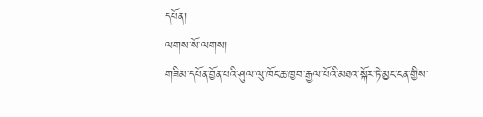དཔོན།
ལགས་སོ་ལགས།
གཟིམ་དཔོན་བྱོན་པའི་ཤུལ་ལུ་ཁོང་ཆ་ཁྱབ་རྒྱལ་པོའི་མཐའ་སྐོར་ཏེ་མྱང་ངན་གྱིས་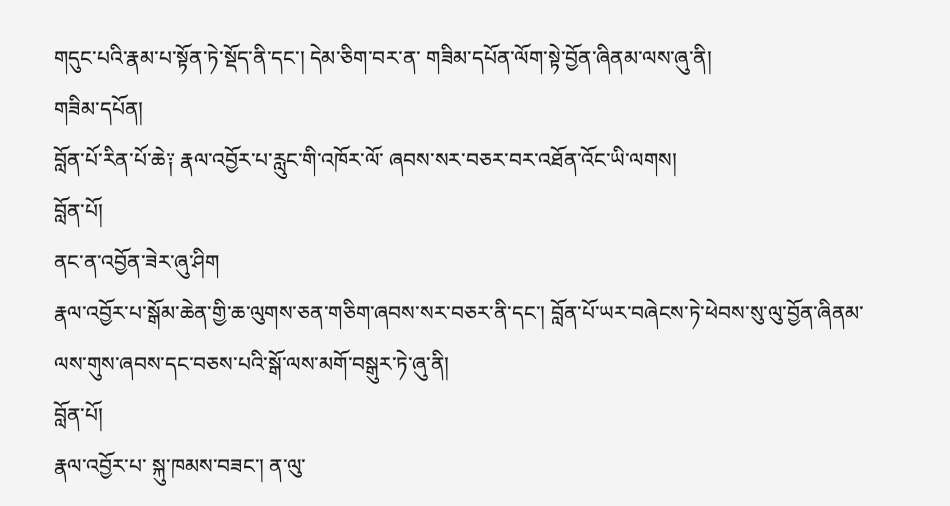གདུང་པའི་རྣམ་པ་སྟོན་ཏེ་སྡོད་ནི་དང་། དེམ་ཅིག་བར་ན་ གཟིམ་དཔོན་ལོག་སྟེ་བྱོན་ཞིནམ་ལས་ཞུ་ནི།
གཟིམ་དཔོན།
བློན་པོ་རིན་པོ་ཆེ༑ རྣལ་འབྱོར་པ་རླུང་གི་འཁོར་ལོ་ ཞབས་སར་བཅར་བར་འཐོན་འོང་ཡི་ལགས།
བློན་པོ།
ནང་ན་འབྱོན་ཟེར་ཞུ་ཤིག
རྣལ་འབྱོར་པ་སྒོམ་ཆེན་གྱི་ཆ་ལུགས་ཅན་གཅིག་ཞབས་སར་བཅར་ནི་དང་། བློན་པོ་ཡར་བཞེངས་ཏེ་ཕེབས་སུ་ལུ་བྱོན་ཞིནམ་ལས་གུས་ཞབས་དང་བཅས་པའི་སྒོ་ལས་མགོ་བསྒུར་ཏེ་ཞུ་ནི།
བློན་པོ།
རྣལ་འབྱོར་པ་ སྐུ་ཁམས་བཟང་། ན་ལུ་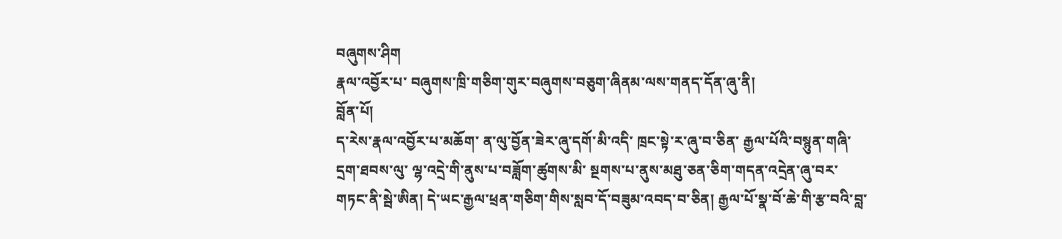བཞུགས་ཤིག
རྣལ་འབྱོར་པ་ བཞུགས་ཁྲི་གཅིག་གུར་བཞུགས་བཅུག་ཞིནམ་ལས་གནད་དོན་ཞུ་ནི།
བློན་པོ།
ད་རེས་རྣལ་འབྱོར་པ་མཆོག་ ན་ལུ་བྱོན་ཟེར་ཞུ་དགོ་མི་འདི་ ཁྲང་སྟེ་ར་ཞུ་བ་ཅིན་ རྒྱལ་པོའི་བསྙུན་གཞི་དྲག་ཐབས་ལུ་ ལྷ་འདྲེ་གི་ནུས་པ་བཟློག་ཚུགས་མི་ སྔགས་པ་ནུས་མཐུ་ཅན་ཅིག་གདན་འདྲེན་ཞུ་བར་གཏང་ནི་སྦེ་ཨིན། དེ་ཡང་རྒྱལ་ཕྲན་གཅིག་གིས་སླབ་དོ་བཟུམ་འབད་བ་ཅིན། རྒྱལ་པོ་སྣ་བོ་ཆེ་གི་རྩ་བའི་བླ་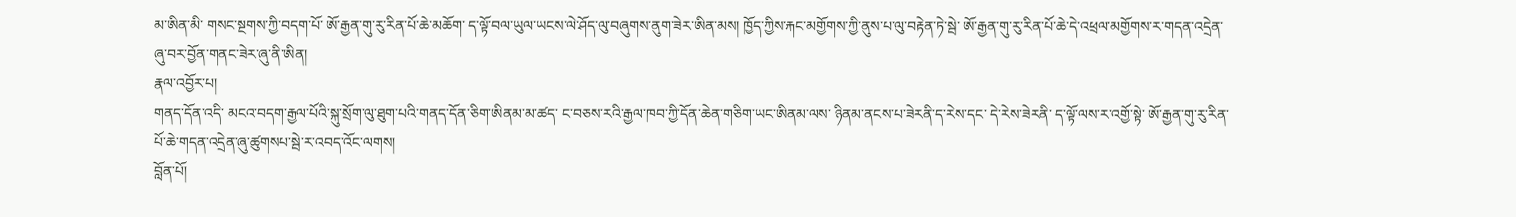མ་ཨིན་མི་ གསང་སྔགས་ཀྱི་བདག་པོ་ ཨོ་རྒྱན་གུ་རུ་རིན་པོ་ཆེ་མཆོག་ ད་ལྟོ་བལ་ཡུལ་ཡངས་ལེ་ཤོད་ལུ་བཞུགས་ནུག་ཟེར་ཨིན་མས། ཁྱོད་ཀྱིས་རྐང་མགྱོགས་ཀྱི་ནུས་པ་ལུ་བརྟེན་ཏེ་སྦེ་ ཨོ་རྒྱན་གུ་རུ་རིན་པོ་ཆེ་དེ་འཕྲལ་མགྱོགས་ར་གདན་འདྲེན་ཞུ་བར་བྱོན་གནང་ཟེར་ཞུ་ནི་ཨིན།
རྣལ་འབྱོར་པ།
གནད་དོན་འདི་ མངའ་བདག་རྒྱལ་པོའི་སྐུ་སྲོག་ལུ་ཐུག་པའི་གནད་དོན་ཅིག་ཨིནམ་མ་ཚད་ ང་བཅས་རའི་རྒྱལ་ཁབ་ཀྱི་དོན་ཆེན་གཅིག་ཡང་ཨིནམ་ལས་ ཉིནམ་ནངས་པ་ཟེརནི་ད་རེས་དང་ དེ་རེས་ཟེརནི་ ད་ལྟོ་ལས་ར་འགྱོ་སྟེ་ ཨོ་རྒྱན་གུ་རུ་རིན་པོ་ཆེ་གདན་འདྲེན་ཞུ་ཚུགསཔ་སྦེ་ར་འབད་འོང་ལགས།
བློན་པོ།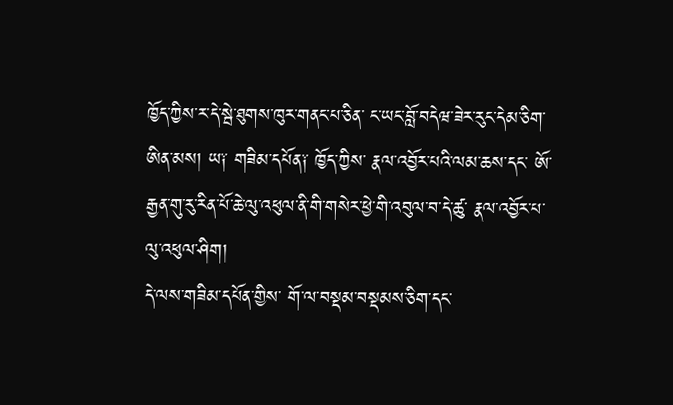ཁྱོད་ཀྱིས་ར་དེ་སྦེ་ཐུགས་ཁུར་གནང་པ་ཅིན་ ང་ཡང་བློ་བདེཝ་ཟེར་རུང་དེམ་ཅིག་ཨིན་མས། ཡ༑ གཟིམ་དཔོན༑ ཁྱོད་ཀྱིས་ རྣལ་འབྱོར་པའི་ལམ་ཆས་དང་ ཨོ་རྒྱན་གུ་རུ་རིན་པོ་ཆེ་ལུ་འཕུལ་ནི་གི་གསེར་ཕྱེ་གི་འབུལ་བ་དེ་ཚུ་ རྣལ་འབྱོར་པ་ལུ་འཕུལ་ཤིག།
དེ་ལས་གཟིམ་དཔོན་གྱིས་ གོ་ལ་བསྡམ་བསྡམས་ཅིག་དང་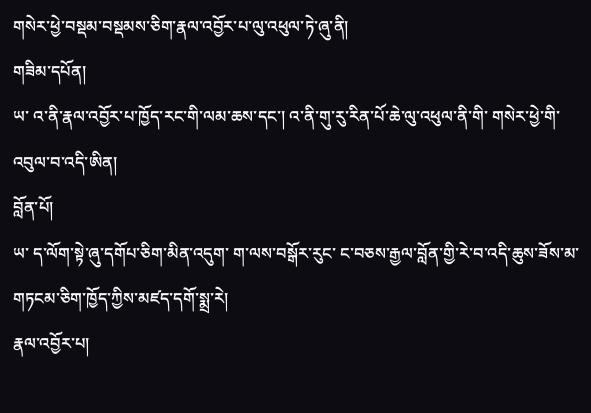གསེར་ཕྱེ་བསྡམ་བསྡམས་ཅིག་རྣལ་འབྱོར་པ་ལུ་འཕུལ་ཏེ་ཞུ་ནི།
གཟིམ་དཔོན།
ཡ་ འ་ནི་རྣལ་འབྱོར་པ་ཁྱོད་རང་གི་ལམ་ཆས་དང་། འ་ནི་གུ་རུ་རིན་པོ་ཆེ་ལུ་འཕུལ་ནི་གི་ གསེར་ཕྱེ་གི་འབུལ་བ་འདི་ཨིན།
བློན་པོ།
ཡ་ ད་ལོག་སྟེ་ཞུ་དགོཔ་ཅིག་མིན་འདུག་ ག་ལས་བསྒོར་རུང་ ང་བཅས་རྒྱལ་བློན་གྱི་རེ་བ་འདི་ཆུས་ཟོས་མ་གཏངམ་ཅིག་ཁྱོད་ཀྱིས་མཛད་དགོ་སྨྲ་རེ།
རྣལ་འབྱོར་པ།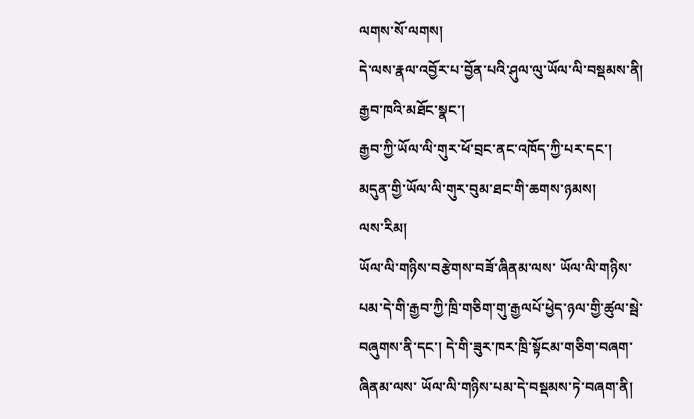ལགས་སོ་ལགས།
དེ་ལས་རྣལ་འབྱོར་པ་བྱོན་པའི་ཤུལ་ལུ་ཡོལ་ལི་བསྡམས་ནི།
རྒྱབ་ཁའི་མཐོང་སྣང་།
རྒྱབ་ཀྱི་ཡོལ་ལི་གུར་ཕོ་བྲང་ནང་འཁོད་ཀྱི་པར་དང་། མདུན་གྱི་ཡོལ་ལི་གུར་བུམ་ཐང་གི་ཆགས་ཉམས།
ལས་རིམ།
ཡོལ་ལི་གཉིས་བརྩེགས་བཟོ་ཞིནམ་ལས་ ཡོལ་ལི་གཉིས་པམ་དེ་གི་རྒྱབ་ཀྱི་ཁྲི་གཅིག་གུ་རྒྱལཔོ་ཕྱེད་ཉལ་གྱི་ཚུལ་སྦེ་བཞུགས་ནི་དང་། དེ་གི་ཟུར་ཁར་ཁྲི་སྟོངམ་གཅིག་བཞག་ཞིནམ་ལས་ ཡོལ་ལི་གཉིས་པམ་དེ་བསྡམས་ཏེ་བཞག་ནི།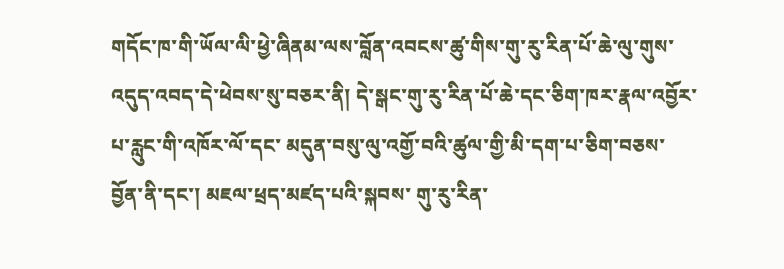གདོང་ཁ་གི་ཡོལ་ལི་ཕྱེ་ཞིནམ་ལས་བློན་འབངས་ཚུ་གིས་གུ་རུ་རིན་པོ་ཆེ་ལུ་གུས་འདུད་འབད་དེ་ཕེབས་སུ་བཅར་ནི། དེ་སྒང་གུ་རུ་རིན་པོ་ཆེ་དང་ཅིག་ཁར་རྣལ་འབྱོར་པ་རླུང་གི་འཁོར་ལོ་དང་ མདུན་བསུ་ལུ་འགྱོ་བའི་ཚུལ་གྱི་མི་དག་པ་ཅིག་བཅས་བྱོན་ནི་དང་། མཇལ་ཕྲད་མཛད་པའི་སྐབས་ གུ་རུ་རིན་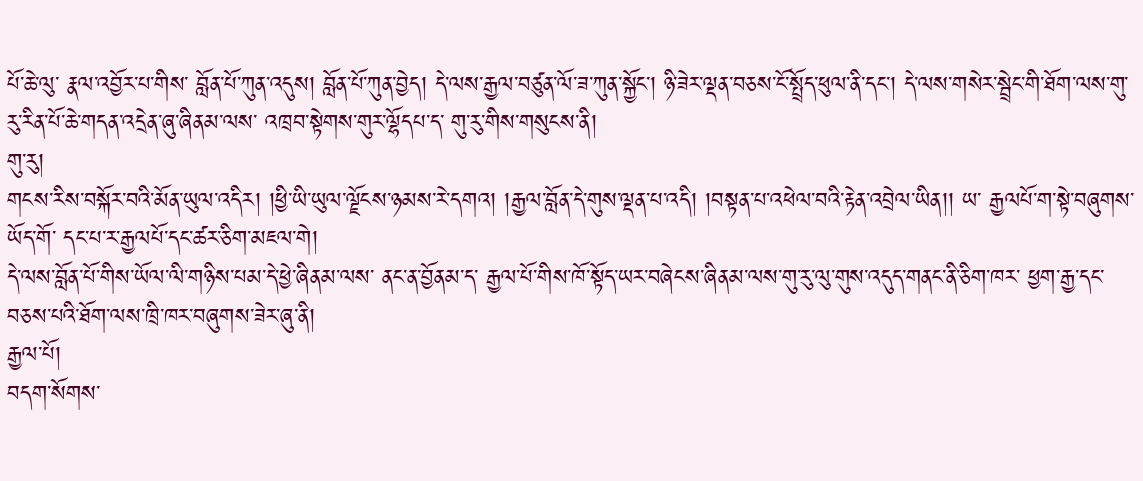པོ་ཆེ་ལུ་ རྣལ་འབྱོར་པ་གིས་ བློན་པོ་ཀུན་འདུས། བློན་པོ་ཀུན་བྱེད། དེ་ལས་རྒྱལ་བཙུན་ལོ་ཟ་ཀུན་སྐྱོང་། ཉི་ཟེར་ལྡན་བཅས་ངོ་སྤྲོད་ཕུལ་ནི་དང་། དེ་ལས་གསེར་སྦྲེང་གི་ཐོག་ལས་གུ་རུ་རིན་པོ་ཆེ་གདན་འདྲེན་ཞུ་ཞིནམ་ལས་ འཁྲབ་སྟེགས་གུར་ལྷོདཔ་ད་ གུ་རུ་གིས་གསུངས་ནི།
གུ་རུ།
གངས་རིས་བསྐོར་བའི་མོན་ཡུལ་འདིར། །ཕྱི་ཡི་ཡུལ་ལྗོངས་ཉམས་རེ་དགའ། །རྒྱལ་བློན་དེ་གུས་ལྡན་པ་འདི། །བསྟན་པ་འཕེལ་བའི་རྟེན་འབྲེལ་ཡིན།། ཡ་ རྒྱལཔོ་ག་སྟེ་བཞུགས་ཡོད་གོ་ དང་པ་ར་རྒྱལཔོ་དང་ཚར་ཅིག་མཇལ་གེ།
དེ་ལས་བློན་པོ་གིས་ཡོལ་ལི་གཉིས་པམ་དེ་ཕྱེ་ཞིནམ་ལས་ ནང་ན་བྱོནམ་ད་ རྒྱལ་པོ་གིས་ཁོ་སྟོད་ཡར་བཞེངས་ཞིནམ་ལས་གུ་རུ་ལུ་གུས་འདུད་གནང་ནི་ཅིག་ཁར་ ཕྱག་རྒྱ་དང་བཅས་པའི་ཐོག་ལས་ཁྲི་ཁར་བཞུགས་ཟེར་ཞུ་ནི།
རྒྱལ་པོ།
བདག་སོགས་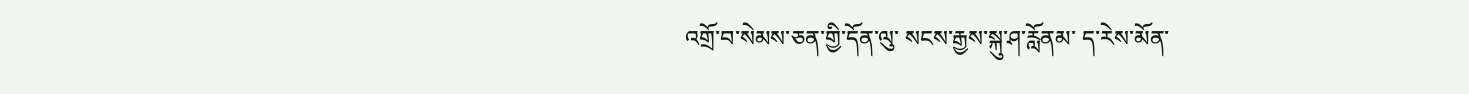འགྲོ་བ་སེམས་ཅན་གྱི་དོན་ལུ་ སངས་རྒྱས་སྐུ་ཤ་རློནམ་ ད་རེས་མོན་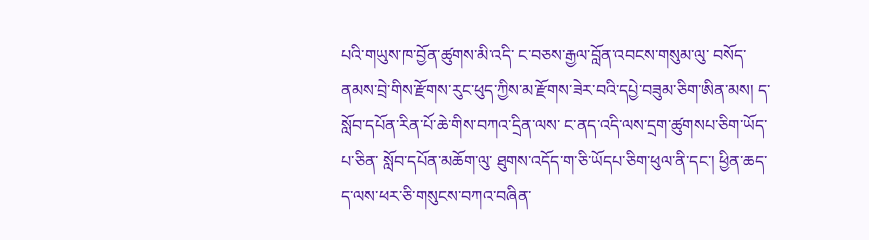པའི་གཡུས་ཁ་བྱོན་ཚུགས་མི་འདི་ ང་བཅས་རྒྱལ་བློན་འབངས་གསུམ་ལུ་ བསོད་ནམས་བྲེ་གིས་རྫོགས་རུང་ཕུད་ཀྱིས་མ་རྫོགས་ཟེར་བའི་དཔྱེ་བཟུམ་ཅིག་ཨིན་མས། ད་སློབ་དཔོན་རིན་པོ་ཆེ་གིས་བཀའ་དྲིན་ལས་ ང་ནད་འདི་ལས་དྲག་ཚུགསཔ་ཅིག་ཡོད་པ་ཅིན་ སློབ་དཔོན་མཆོག་ལུ་ ཐུགས་འདོད་ག་ཅི་ཡོདཔ་ཅིག་ཕུལ་ནི་དང་། ཕྱིན་ཆད་ད་ལས་ཕར་ཅི་གསུངས་བཀའ་བཞིན་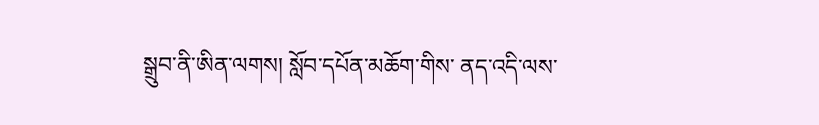སྒྲུབ་ནི་ཨིན་ལགས། སློབ་དཔོན་མཆོག་གིས་ ནད་འདི་ལས་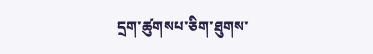དྲག་ཚུགསཔ་ཅིག་ཐུགས་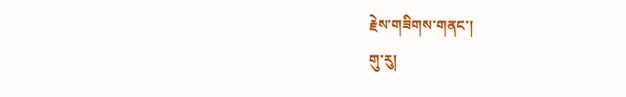རྗེས་གཟིགས་གནང་།
གུ་རུ།